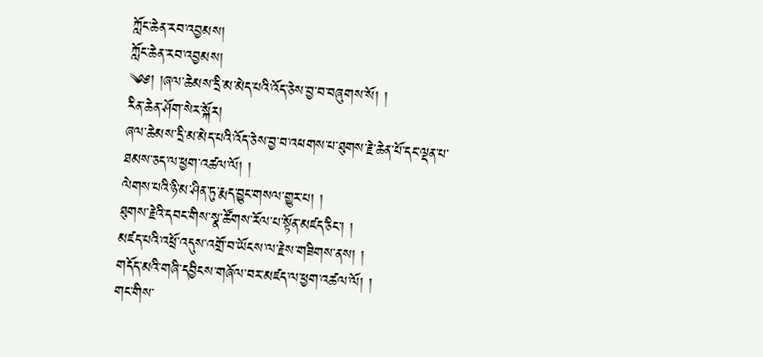ཀློང་ཆེན་རབ་འབྱམས།
ཀློང་ཆེན་རབ་འབྱམས།
༄༅། །ཞལ་ཆེམས་དྲི་མ་མེད་པའི་འོད་ཅེས་བྱ་བ་བཞུགས་སོ། །
རིན་ཆེན་ཤོག་སེར་སྐོར།
ཞལ་ཆེམས་དྲི་མ་མེད་པའི་འོད་ཅེས་བྱ་བ་འཕགས་པ་ཐུགས་རྗེ་ཆེན་པོ་དང་ལྡན་པ་ཐམས་ཅད་ལ་ཕྱག་འཚལ་ལོ། །
ལེགས་པའི་ཉི་མ་ཤིན་ཏུ་རྨད་བྱུང་གསལ་གྱུར་པ། །
ཐུགས་རྗེའི་དབང་གིས་སྣ་ཚོགས་རོལ་པ་སྟོན་མཛད་ཅིང་། །
མཛད་པའི་འཕྲོ་འདུས་འགྲོ་བ་ཡོངས་ལ་རྗེས་གཟིགས་ནས། །
གདོད་མའི་གཞི་དབྱིངས་གཞོལ་བར་མཛད་ལ་ཕྱག་འཚལ་ལོ། །
གང་གིས་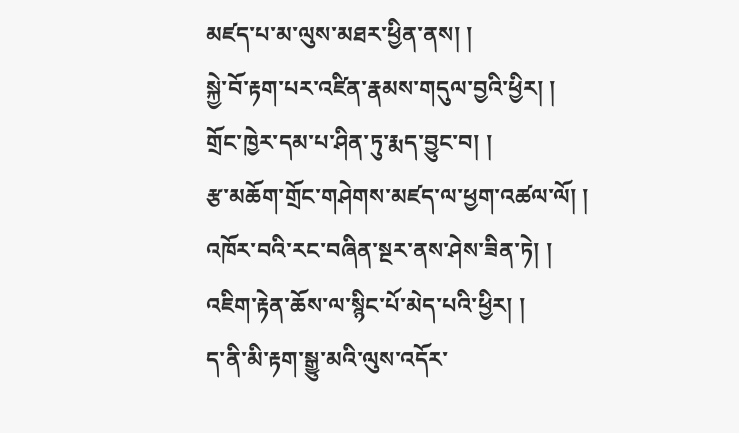མཛད་པ་མ་ལུས་མཐར་ཕྱིན་ནས། །
སྐྱེ་བོ་རྟག་པར་འཛིན་རྣམས་གདུལ་བྱའི་ཕྱིར། །
གྲོང་ཁྱེར་དམ་པ་ཤིན་ཏུ་རྨད་བྱུང་བ། །
རྩ་མཆོག་གྲོང་གཤེགས་མཛད་ལ་ཕྱག་འཚལ་ལོ། །
འཁོར་བའི་རང་བཞིན་སྔར་ནས་ཤེས་ཟིན་ཏེ། །
འཇིག་རྟེན་ཆོས་ལ་སྙིང་པོ་མེད་པའི་ཕྱིར། །
ད་ནི་མི་རྟག་སྒྱུ་མའི་ལུས་འདོར་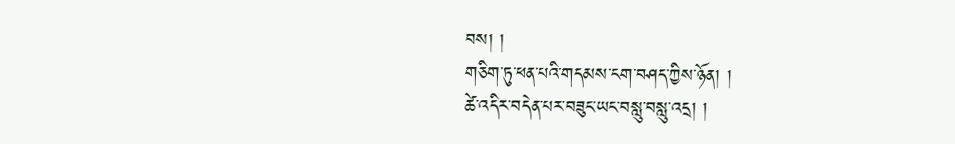བས། །
གཅིག་ཏུ་ཕན་པའི་གདམས་ངག་བཤད་ཀྱིས་ཉོན། །
ཚེ་འདིར་བདེན་པར་བཟུང་ཡང་བསླུ་བསླུ་འདྲ། །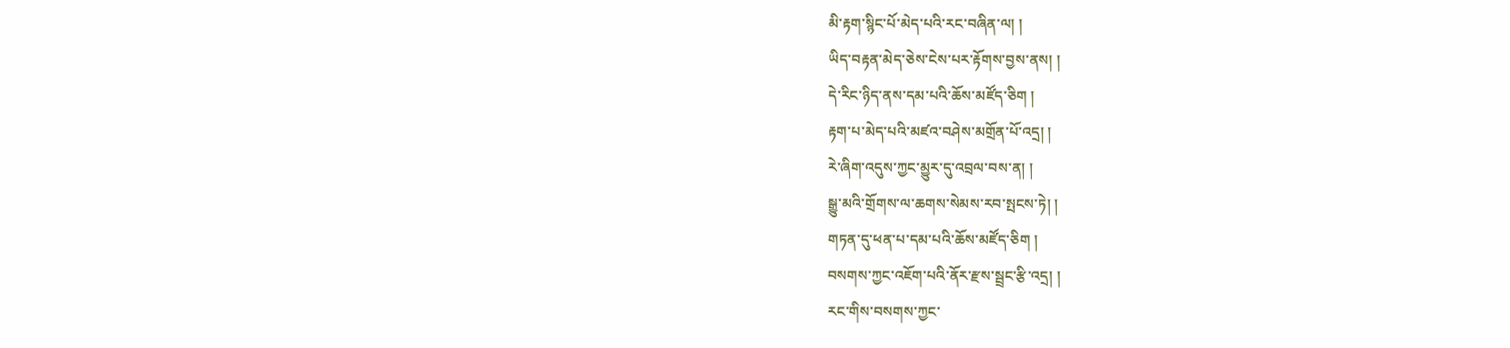མི་རྟག་སྙིང་པོ་མེད་པའི་རང་བཞིན་ལ། །
ཡིད་བརྟན་མེད་ཅེས་ངེས་པར་རྟོགས་བྱས་ནས། །
དེ་རིང་ཉིད་ནས་དམ་པའི་ཆོས་མཛོད་ཅིག །
རྟག་པ་མེད་པའི་མཛའ་བཤེས་མགྲོན་པོ་འདྲ། །
རེ་ཞིག་འདུས་ཀྱང་མྱུར་དུ་འབྲལ་བས་ན། །
སྒྱུ་མའི་གྲོགས་ལ་ཆགས་སེམས་རབ་སྤངས་ཏེ། །
གཏན་དུ་ཕན་པ་དམ་པའི་ཆོས་མཛོད་ཅིག །
བསགས་ཀྱང་འཇོག་པའི་ནོར་རྫས་སྦྲང་རྩི་འདྲ། །
རང་གིས་བསགས་ཀྱང་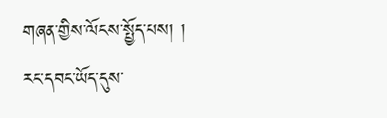གཞན་གྱིས་ལོངས་སྤྱོད་པས། །
རང་དབང་ཡོད་དུས་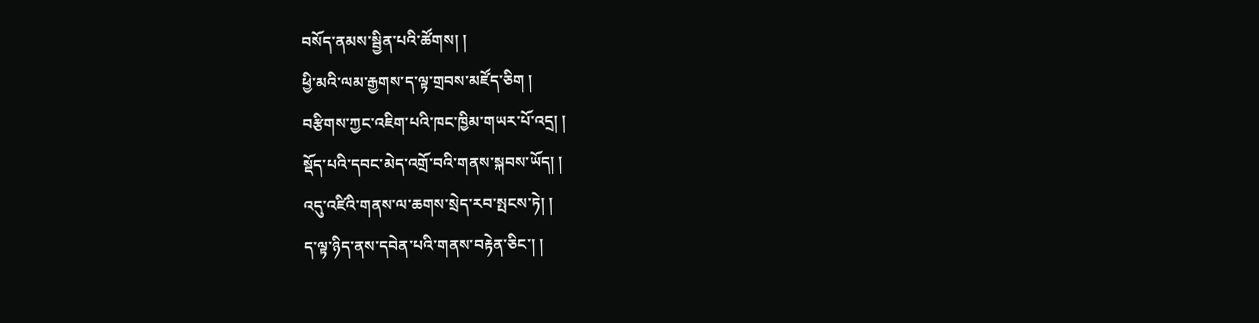བསོད་ནམས་སྦྱིན་པའི་ཚོགས། །
ཕྱི་མའི་ལམ་རྒྱགས་ད་ལྟ་གྲབས་མཛོད་ཅིག །
བརྩིགས་ཀྱང་འཇིག་པའི་ཁང་ཁྱིམ་གཡར་པོ་འདྲ། །
སྡོད་པའི་དབང་མེད་འགྲོ་བའི་གནས་སྐབས་ཡོད། །
འདུ་འཛིའི་གནས་ལ་ཆགས་སྲེད་རབ་སྤངས་ཏེ། །
ད་ལྟ་ཉིད་ནས་དབེན་པའི་གནས་བརྟེན་ཅིང་། །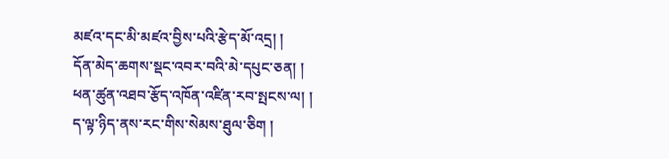མཛའ་དང་མི་མཛའ་བྱིས་པའི་རྩེད་མོ་འདྲ། །
དོན་མེད་ཆགས་སྡང་འབར་བའི་མེ་དཔུང་ཅན། །
ཕན་ཚུན་འཐབ་རྩོད་འཁོན་འཛིན་རབ་སྤངས་ལ། །
ད་ལྟ་ཉིད་ནས་རང་གིས་སེམས་ཐུལ་ཅིག །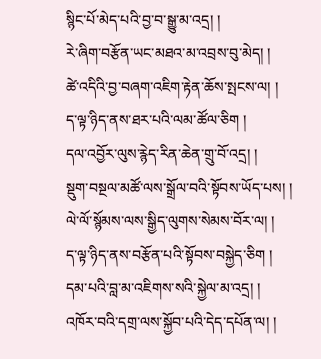སྙིང་པོ་མེད་པའི་བྱ་བ་སྒྱུ་མ་འདྲ། །
རེ་ཞིག་བརྩོན་ཡང་མཐའ་མ་འབྲས་བུ་མེད། །
ཚེ་འདིའི་བྱ་བཞག་འཇིག་རྟེན་ཆོས་སྤངས་ལ། །
ད་ལྟ་ཉིད་ནས་ཐར་པའི་ལམ་ཚོལ་ཅིག །
དལ་འབྱོར་ལུས་རྙེད་རིན་ཆེན་གྲུ་བོ་འདྲ། །
སྡུག་བསྔལ་མཚོ་ལས་སྒྲོལ་བའི་སྟོབས་ཡོད་པས། །
ལེ་ལོ་སྙོམས་ལས་སྒྱིད་ལུགས་སེམས་བོར་ལ། །
ད་ལྟ་ཉིད་ནས་བརྩོན་པའི་སྟོབས་བསྐྱེད་ཅིག །
དམ་པའི་བླ་མ་འཇིགས་སའི་སྐྱེལ་མ་འདྲ། །
འཁོར་བའི་དགྲ་ལས་སྐྱོབ་པའི་དེད་དཔོན་ལ། །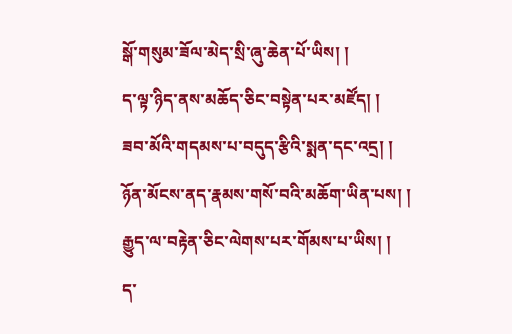སྒོ་གསུམ་ཟོལ་མེད་སྲི་ཞུ་ཆེན་པོ་ཡིས། །
ད་ལྟ་ཉིད་ནས་མཆོད་ཅིང་བསྟེན་པར་མཛོད། །
ཟབ་མོའི་གདམས་པ་བདུད་རྩིའི་སྨན་དང་འདྲ། །
ཉོན་མོངས་ནད་རྣམས་གསོ་བའི་མཆོག་ཡིན་པས། །
རྒྱུད་ལ་བརྟེན་ཅིང་ལེགས་པར་གོམས་པ་ཡིས། །
ད་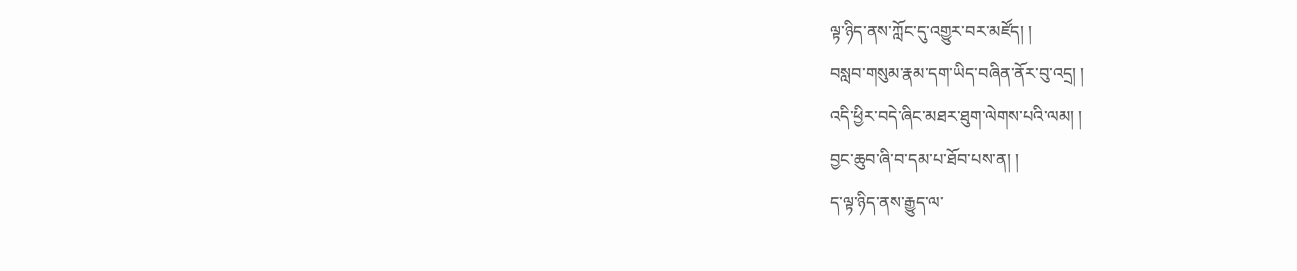ལྟ་ཉིད་ནས་ཀློང་དུ་འགྱུར་བར་མཛོད། །
བསླབ་གསུམ་རྣམ་དག་ཡིད་བཞིན་ནོར་བུ་འདྲ། །
འདི་ཕྱིར་བདེ་ཞིང་མཐར་ཐུག་ལེགས་པའི་ལམ། །
བྱང་ཆུབ་ཞི་བ་དམ་པ་ཐོབ་པས་ན། །
ད་ལྟ་ཉིད་ནས་རྒྱུད་ལ་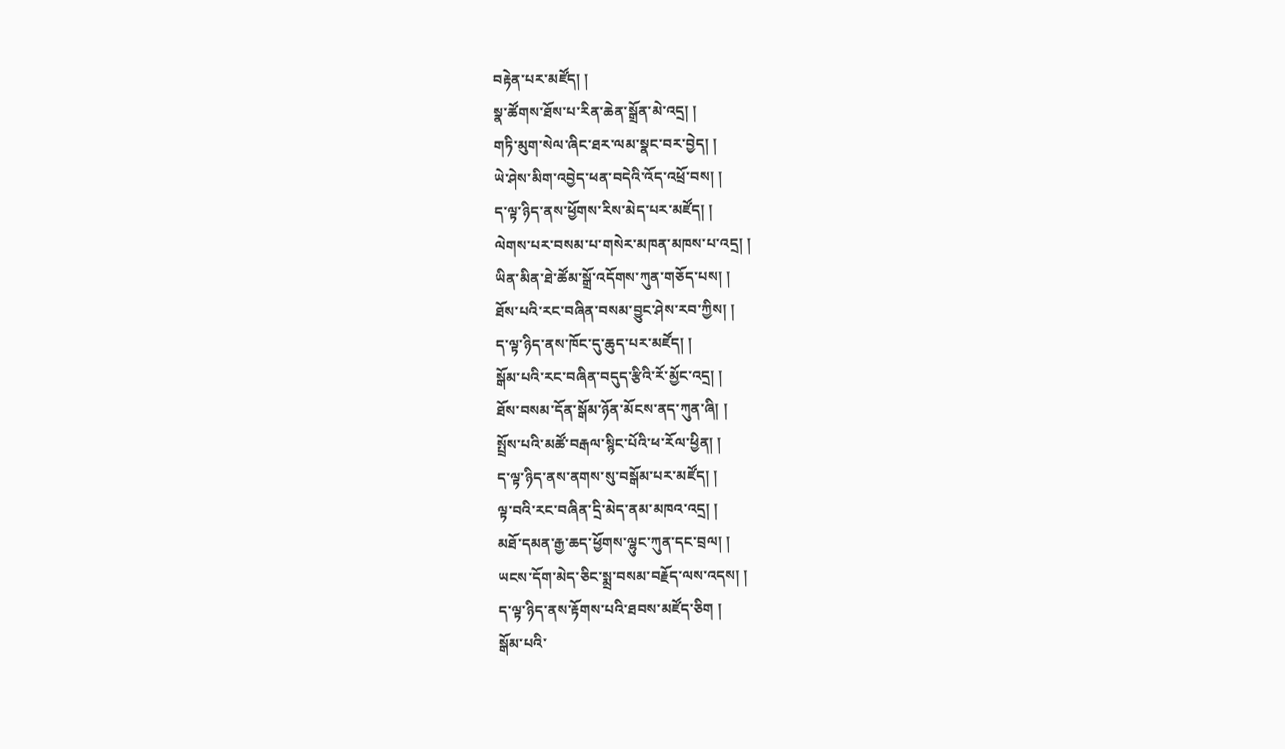བརྟེན་པར་མཛོད། །
སྣ་ཚོགས་ཐོས་པ་རིན་ཆེན་སྒྲོན་མེ་འདྲ། །
གཏི་མུག་སེལ་ཞིང་ཐར་ལམ་སྣང་བར་བྱེད། །
ཡེ་ཤེས་མིག་འབྱེད་ཕན་བདེའི་འོད་འཕྲོ་བས། །
ད་ལྟ་ཉིད་ནས་ཕྱོགས་རིས་མེད་པར་མཛོད། །
ལེགས་པར་བསམ་པ་གསེར་མཁན་མཁས་པ་འདྲ། །
ཡིན་མིན་ཐེ་ཚོམ་སྒྲོ་འདོགས་ཀུན་གཅོད་པས། །
ཐོས་པའི་རང་བཞིན་བསམ་བྱུང་ཤེས་རབ་ཀྱིས། །
ད་ལྟ་ཉིད་ནས་ཁོང་དུ་ཆུད་པར་མཛོད། །
སྒོམ་པའི་རང་བཞིན་བདུད་རྩིའི་རོ་མྱོང་འདྲ། །
ཐོས་བསམ་དོན་སྒོམ་ཉོན་མོངས་ནད་ཀུན་ཞི། །
སྤྲོས་པའི་མཚོ་བརྒལ་སྙིང་པོའི་ཕ་རོལ་ཕྱིན། །
ད་ལྟ་ཉིད་ནས་ནགས་སུ་བསྒོམ་པར་མཛོད། །
ལྟ་བའི་རང་བཞིན་དྲི་མེད་ནམ་མཁའ་འདྲ། །
མཐོ་དམན་རྒྱ་ཆད་ཕྱོགས་ལྷུང་ཀུན་དང་བྲལ། །
ཡངས་དོག་མེད་ཅིང་སྨྲ་བསམ་བརྗོད་ལས་འདས། །
ད་ལྟ་ཉིད་ནས་རྟོགས་པའི་ཐབས་མཛོད་ཅིག །
སྒོམ་པའི་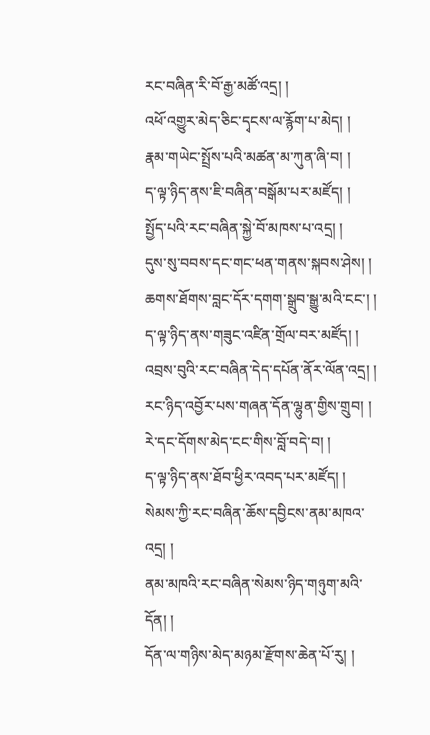རང་བཞིན་རི་བོ་རྒྱ་མཚོ་འདྲ། །
འཕོ་འགྱུར་མེད་ཅིང་དྭངས་ལ་རྙོག་པ་མེད། །
རྣམ་གཡེང་སྤྲོས་པའི་མཚན་མ་ཀུན་ཞི་བ། །
ད་ལྟ་ཉིད་ནས་ཇི་བཞིན་བསྒོམ་པར་མཛོད། །
སྤྱོད་པའི་རང་བཞིན་སྐྱེ་བོ་མཁས་པ་འདྲ། །
དུས་སུ་བབས་དང་གང་ཕན་གནས་སྐབས་ཤེས། །
ཆགས་ཐོགས་བླང་དོར་དགག་སྒྲུབ་སྒྱུ་མའི་ངང་། །
ད་ལྟ་ཉིད་ནས་གཟུང་འཛིན་གྲོལ་བར་མཛོད། །
འབྲས་བུའི་རང་བཞིན་དེད་དཔོན་ནོར་ལོན་འདྲ། །
རང་ཉིད་འབྱོར་པས་གཞན་དོན་ལྷུན་གྱིས་གྲུབ། །
རེ་དང་དོགས་མེད་ངང་གིས་བློ་བདེ་བ། །
ད་ལྟ་ཉིད་ནས་ཐོབ་ཕྱིར་འབད་པར་མཛོད། །
སེམས་ཀྱི་རང་བཞིན་ཆོས་དབྱིངས་ནམ་མཁའ་འདྲ། །
ནམ་མཁའི་རང་བཞིན་སེམས་ཉིད་གཉུག་མའི་དོན། །
དོན་ལ་གཉིས་མེད་མཉམ་རྫོགས་ཆེན་པོ་རུ། །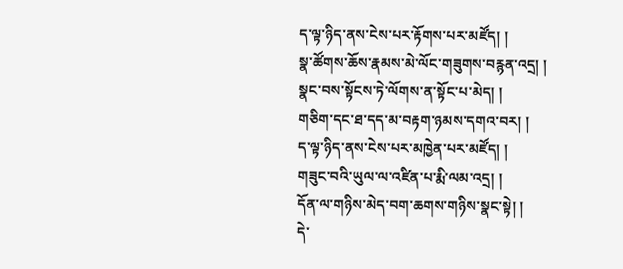ད་ལྟ་ཉིད་ནས་ངེས་པར་རྟོགས་པར་མཛོད། །
སྣ་ཚོགས་ཆོས་རྣམས་མེ་ལོང་གཟུགས་བརྙན་འདྲ། །
སྣང་བས་སྟོངས་ཏེ་ལོགས་ན་སྟོང་པ་མེད། །
གཅིག་དང་ཐ་དད་མ་བརྟག་ཉམས་དགའ་བར། །
ད་ལྟ་ཉིད་ནས་ངེས་པར་མཁྱེན་པར་མཛོད། །
གཟུང་བའི་ཡུལ་ལ་འཛིན་པ་རྨི་ལམ་འདྲ། །
དོན་ལ་གཉིས་མེད་བག་ཆགས་གཉིས་སྣང་སྟེ། །
དེ་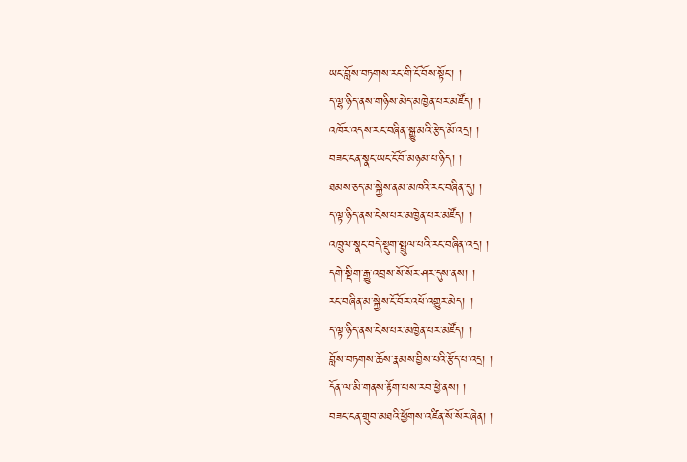ཡང་བློས་བཏགས་རང་གི་ངོ་བོས་སྟོང་། །
ད་ལྷ་ཉིད་ནས་གཉིས་མེད་མཁྱེན་པར་མཛོད། །
འཁོར་འདས་རང་བཞིན་སྒྱུ་མའི་རྩེད་མོ་འདྲ། །
བཟང་ངན་སྣང་ཡང་ངོ་བོ་མཉམ་པ་ཉིད། །
ཐམས་ཅད་མ་སྐྱེས་ནམ་མཁའི་རང་བཞིན་དུ། །
ད་ལྟ་ཉིད་ནས་ངེས་པར་མཁྱེན་པར་མཛོད། །
འཁྲུལ་སྣང་བདེ་སྡུག་སྤྲུལ་པའི་རང་བཞིན་འདྲ། །
དགེ་སྡིག་རྒྱུ་འབྲས་སོ་སོར་ཤར་དུས་ནས། །
རང་བཞིན་མ་སྐྱེས་ངོ་བོར་འཕོ་འགྱུར་མེད། །
ད་ལྟ་ཉིད་ནས་ངེས་པར་མཁྱེན་པར་མཛོད། །
བློས་བཏགས་ཆོས་རྣམས་བྱིས་པའི་རྩོད་པ་འདྲ། །
དོན་ལ་མི་གནས་རྟོག་པས་རབ་ཕྱེ་ནས། །
བཟང་ངན་གྲུབ་མཐའི་ཕྱོགས་འཛིན་སོ་སོར་ཞེན། །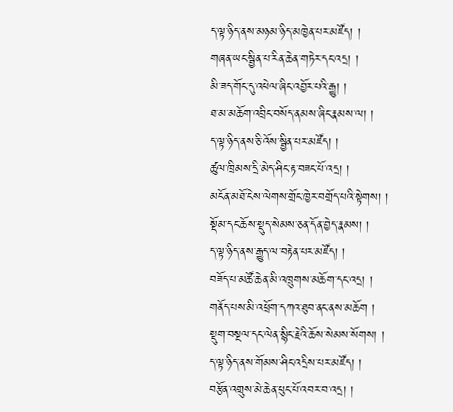ད་ལྟ་ཉིད་ནས་མཉམ་ཉིད་མཁྱེན་པར་མཛོད། །
གཞན་ཡང་སྦྱིན་པ་རིན་ཆེན་གཏེར་དང་འདྲ། །
མི་ཟད་གོང་དུ་འཕེལ་ཞིང་འབྱོར་པའི་རྒྱུ། །
ཐ་མ་མཆོག་འབྲིང་བསོད་ནམས་ཞིང་རྣམས་ལ། །
ད་ལྟ་ཉིད་ནས་ཅི་འོས་སྦྱིན་པར་མཛོད། །
ཚུལ་ཁྲིམས་དྲི་མེད་ཤིང་རྟ་བཟང་པོ་འདྲ། །
མངོན་མཐོ་ངེས་ལེགས་གྲོང་ཁྱེར་བགྲོད་པའི་སྟེགས། །
སྡོམ་དང་ཆོས་སྡུད་སེམས་ཅན་དོན་བྱེད་རྣམས། །
ད་ལྟ་ཉིད་ནས་རྒྱུད་ལ་བརྟེན་པར་མཛོད། །
བཟོད་པ་མཚོ་ཆེན་མི་འཁྲུགས་མཆོག་དང་འདྲ། །
གནོད་པས་མི་འཕྲོག་དཀའ་ཐུབ་ནང་ནས་མཆོག །
སྡུག་བསྔལ་དང་ལེན་སྙིང་རྗེའི་ཆོས་སེམས་སོགས། །
ད་ལྟ་ཉིད་ནས་གོམས་ཤིང་འདྲིས་པར་མཛོད། །
བརྩོན་འགྲུས་མེ་ཆེན་ཕུང་པོ་འབར་བ་འདྲ། །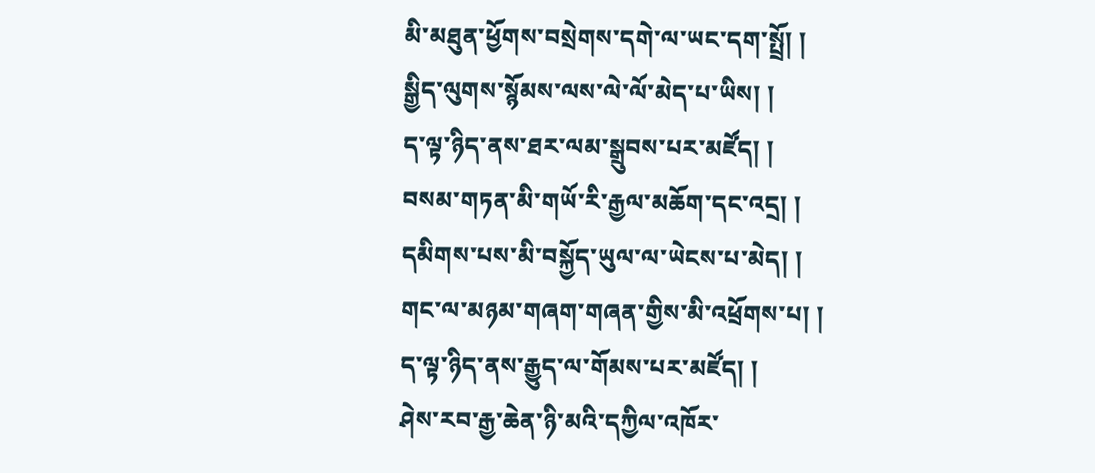མི་མཐུན་ཕྱོགས་བསྲེགས་དགེ་ལ་ཡང་དག་སྤྲོ། །
སྒྱིད་ལུགས་སྙོམས་ལས་ལེ་ལོ་མེད་པ་ཡིས། །
ད་ལྟ་ཉིད་ནས་ཐར་ལམ་སྒྲུབས་པར་མཛོད། །
བསམ་གཏན་མི་གཡོ་རི་རྒྱལ་མཆོག་དང་འདྲ། །
དམིགས་པས་མི་བསྐྱོད་ཡུལ་ལ་ཡེངས་པ་མེད། །
གང་ལ་མཉམ་གཞག་གཞན་གྱིས་མི་འཕྲོགས་པ། །
ད་ལྟ་ཉིད་ནས་རྒྱུད་ལ་གོམས་པར་མཛོད། །
ཤེས་རབ་རྒྱ་ཆེན་ཉི་མའི་དཀྱིལ་འཁོར་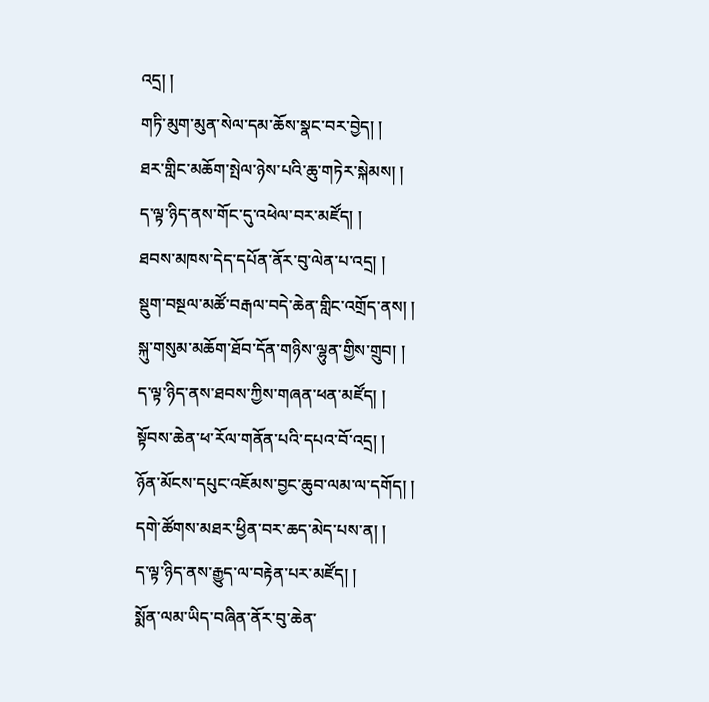འདྲ། །
གཏི་མུག་མུན་སེལ་དམ་ཆོས་སྣང་བར་བྱེད། །
ཐར་གླིང་མཆོག་སྤེལ་ཉེས་པའི་ཆུ་གཏེར་སྐེམས། །
ད་ལྟ་ཉིད་ནས་གོང་དུ་འཕེལ་བར་མཛོད། །
ཐབས་མཁས་དེད་དཔོན་ནོར་བུ་ལེན་པ་འདྲ། །
སྡུག་བསྔལ་མཚོ་བརྒལ་བདེ་ཆེན་གླིང་འགྲོད་ནས། །
སྐུ་གསུམ་མཆོག་ཐོབ་དོན་གཉིས་ལྷུན་གྱིས་གྲུབ། །
ད་ལྟ་ཉིད་ནས་ཐབས་ཀྱིས་གཞན་ཕན་མཛོད། །
སྟོབས་ཆེན་ཕ་རོལ་གནོན་པའི་དཔའ་བོ་འདྲ། །
ཉོན་མོངས་དཔུང་འཇོམས་བྱང་ཆུབ་ལམ་ལ་དགོད། །
དགེ་ཚོགས་མཐར་ཕྱིན་བར་ཆད་མེད་པས་ན། །
ད་ལྟ་ཉིད་ནས་རྒྱུད་ལ་བརྟེན་པར་མཛོད། །
སྨོན་ལམ་ཡིད་བཞིན་ནོར་བུ་ཆེན་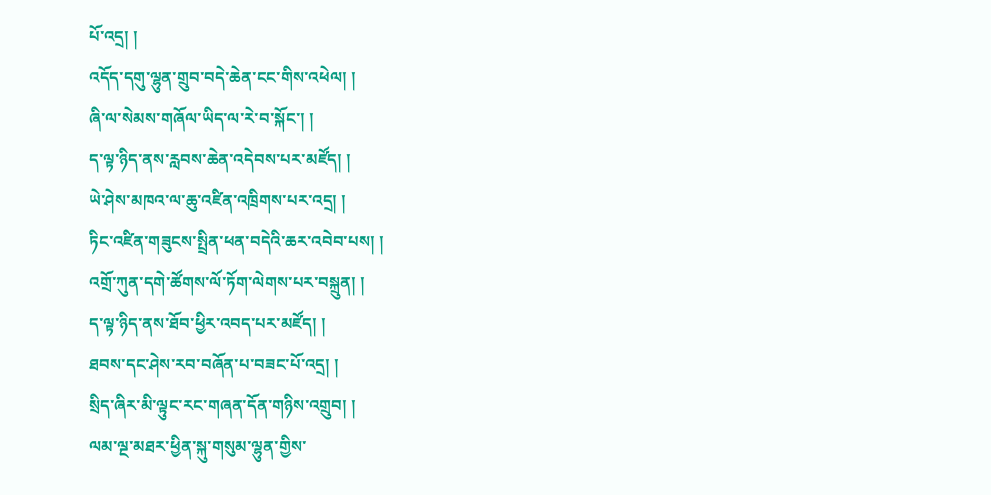པོ་འདྲ། །
འདོད་དགུ་ལྷུན་གྲུབ་བདེ་ཆེན་ངང་གིས་འཕེལ། །
ཞི་ལ་སེམས་གཞོལ་ཡིད་ལ་རེ་བ་སྐོང་། །
ད་ལྟ་ཉིད་ནས་རླབས་ཆེན་འདེབས་པར་མཛོད། །
ཡེ་ཤེས་མཁའ་ལ་ཆུ་འཛིན་འཁྲིགས་པར་འདྲ། །
ཏིང་འཛིན་གཟུངས་སྤྲིན་ཕན་བདེའི་ཆར་འབེབ་པས། །
འགྲོ་ཀུན་དགེ་ཚོགས་ལོ་ཏོག་ལེགས་པར་བསྐྲུན། །
ད་ལྟ་ཉིད་ནས་ཐོབ་ཕྱིར་འབད་པར་མཛོད། །
ཐབས་དང་ཤེས་རབ་བཞོན་པ་བཟང་པོ་འདྲ། །
སྲིད་ཞིར་མི་ལྟུང་རང་གཞན་དོན་གཉིས་འགྲུབ། །
ལམ་ལྔ་མཐར་ཕྱིན་སྐུ་གསུམ་ལྷུན་གྱིས་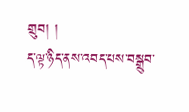གྲུབ། །
ད་ལྟ་ཉིད་ནས་འབད་པས་བསྒྲུབ་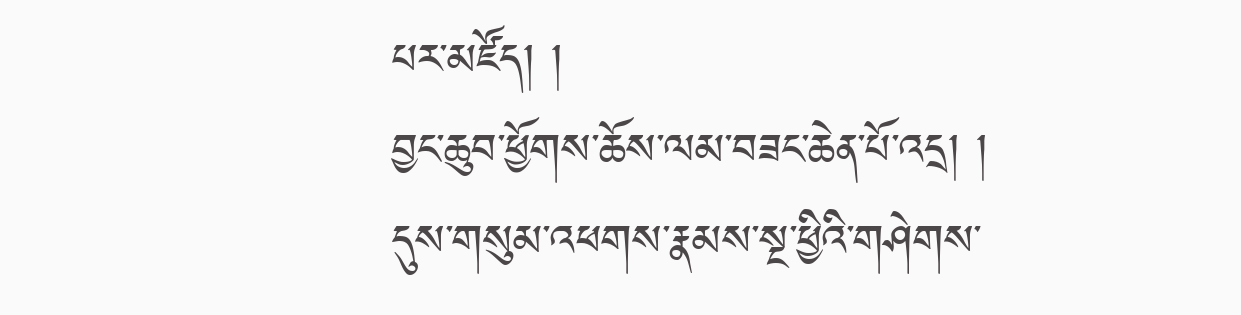པར་མཛོད། །
བྱང་ཆུབ་ཕྱོགས་ཆོས་ལམ་བཟང་ཆེན་པོ་འདྲ། །
དུས་གསུམ་འཕགས་རྣམས་སྔ་ཕྱིའི་གཤེགས་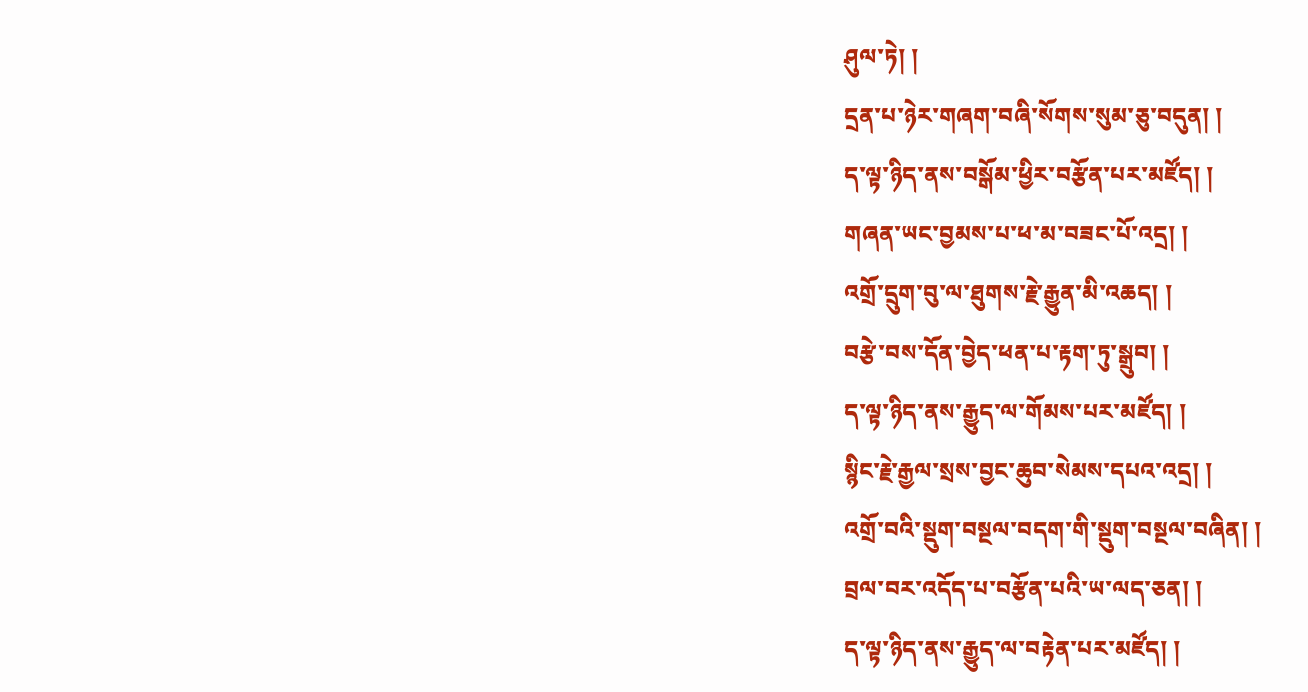ཤུལ་ཏེ། །
དྲན་པ་ཉེར་གཞག་བཞི་སོགས་སུམ་ཅུ་བདུན། །
ད་ལྟ་ཉིད་ནས་བསྒོམ་ཕྱིར་བརྩོན་པར་མཛོད། །
གཞན་ཡང་བྱམས་པ་ཕ་མ་བཟང་པོ་འདྲ། །
འགྲོ་དྲུག་བུ་ལ་ཐུགས་རྗེ་རྒྱུན་མི་འཆད། །
བརྩེ་བས་དོན་བྱེད་ཕན་པ་རྟག་ཏུ་སྒྲུབ། །
ད་ལྟ་ཉིད་ནས་རྒྱུད་ལ་གོམས་པར་མཛོད། །
སྙིང་རྗེ་རྒྱལ་སྲས་བྱང་ཆུབ་སེམས་དཔའ་འདྲ། །
འགྲོ་བའི་སྡུག་བསྔལ་བདག་གི་སྡུག་བསྔལ་བཞིན། །
བྲལ་བར་འདོད་པ་བརྩོན་པའི་ཡ་ལད་ཅན། །
ད་ལྟ་ཉིད་ནས་རྒྱུད་ལ་བརྟེན་པར་མཛོད། །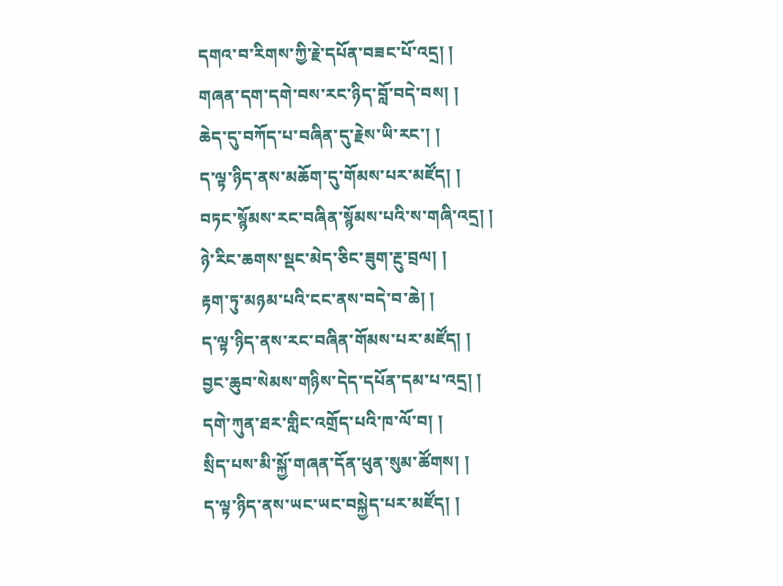དགའ་བ་རིགས་ཀྱི་རྗེ་དཔོན་བཟང་པོ་འདྲ། །
གཞན་དག་དགེ་བས་རང་ཉིད་བློ་བདེ་བས། །
ཆེད་དུ་བཀོད་པ་བཞིན་དུ་རྗེས་ཡི་རང་། །
ད་ལྟ་ཉིད་ནས་མཆོག་དུ་གོམས་པར་མཛོད། །
བཏང་སྙོམས་རང་བཞིན་སྙོམས་པའི་ས་གཞི་འདྲ། །
ཉེ་རིང་ཆགས་སྡང་མེད་ཅིང་ཟུག་རྔུ་བྲལ། །
རྟག་ཏུ་མཉམ་པའི་ངང་ནས་བདེ་བ་ཆེ། །
ད་ལྟ་ཉིད་ནས་རང་བཞིན་གོམས་པར་མཛོད། །
བྱང་ཆུབ་སེམས་གཉིས་དེད་དཔོན་དམ་པ་འདྲ། །
དགེ་ཀུན་ཐར་གླིང་འགྲོད་པའི་ཁ་ལོ་བ། །
སྲིད་པས་མི་སྐྱོ་གཞན་དོན་ཕུན་སུམ་ཚོགས། །
ད་ལྟ་ཉིད་ནས་ཡང་ཡང་བསྐྱེད་པར་མཛོད། །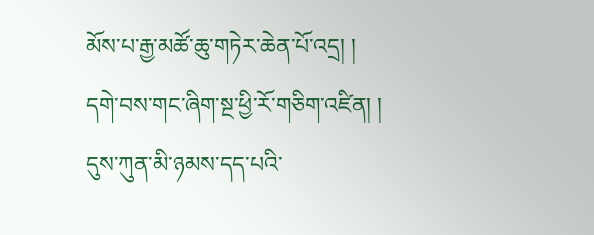མོས་པ་རྒྱ་མཚོ་ཆུ་གཏེར་ཆེན་པོ་འདྲ། །
དགེ་བས་གང་ཞིག་སྔ་ཕྱི་རོ་གཅིག་འཛིན། །
དུས་ཀུན་མི་ཉམས་དད་པའི་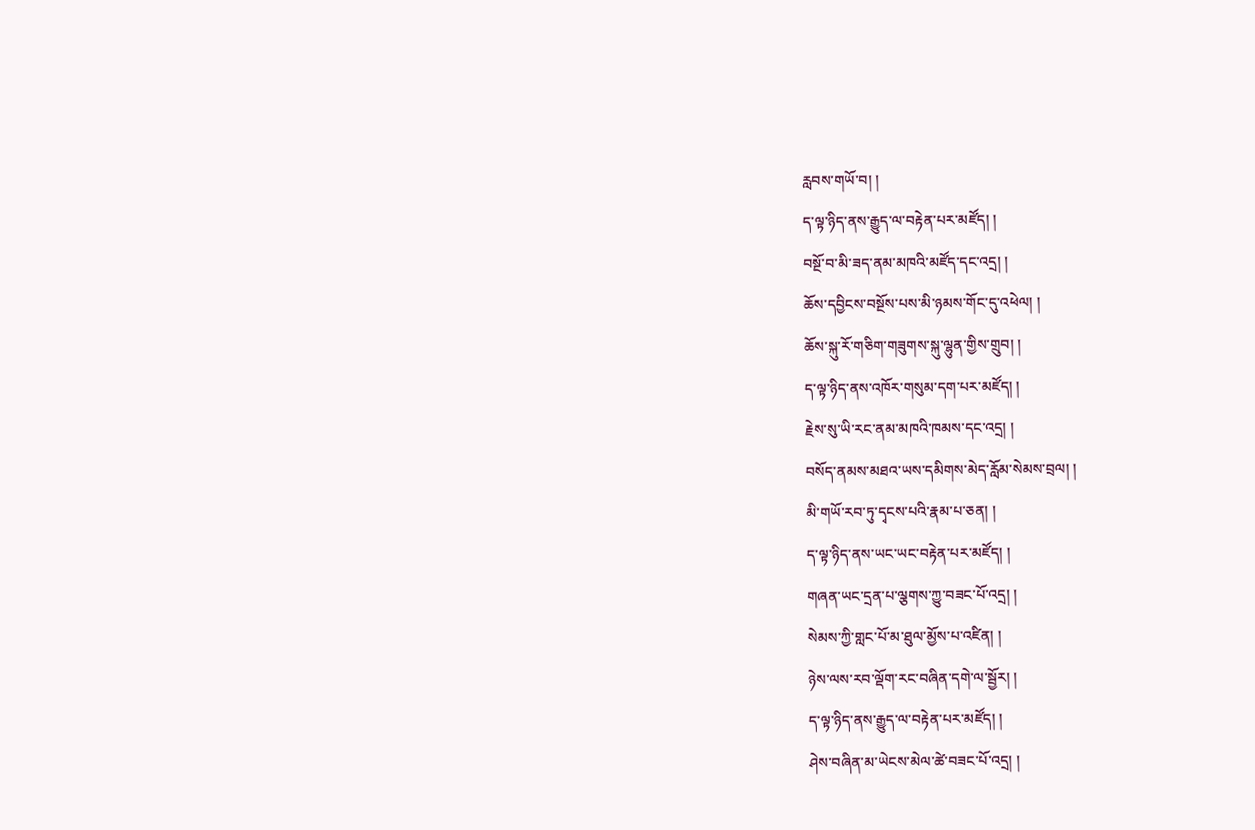རླབས་གཡོ་བ། །
ད་ལྟ་ཉིད་ནས་རྒྱུད་ལ་བརྟེན་པར་མཛོད། །
བསྔོ་བ་མི་ཟད་ནམ་མཁའི་མཛོད་དང་འདྲ། །
ཆོས་དབྱིངས་བསྔོས་པས་མི་ཉམས་གོང་དུ་འཕེལ། །
ཆོས་སྐུ་རོ་གཅིག་གཟུགས་སྐུ་ལྷུན་གྱིས་གྲུབ། །
ད་ལྟ་ཉིད་ནས་འཁོར་གསུམ་དག་པར་མཛོད། །
རྗེས་སུ་ཡི་རང་ནམ་མཁའི་ཁམས་དང་འདྲ། །
བསོད་ནམས་མཐའ་ཡས་དམིགས་མེད་རློམ་སེམས་བྲལ། །
མི་གཡོ་རབ་ཏུ་དྭངས་པའི་རྣམ་པ་ཅན། །
ད་ལྟ་ཉིད་ནས་ཡང་ཡང་བརྟེན་པར་མཛོད། །
གཞན་ཡང་དྲན་པ་ལྕགས་ཀྱུ་བཟང་པོ་འདྲ། །
སེམས་ཀྱི་གླང་པོ་མ་ཐུལ་མྱོས་པ་འཛིན། །
ཉེས་ལས་རབ་ལྡོག་རང་བཞིན་དགེ་ལ་སྦྱོར། །
ད་ལྟ་ཉིད་ནས་རྒྱུད་ལ་བརྟེན་པར་མཛོད། །
ཤེས་བཞིན་མ་ཡེངས་མེལ་ཚེ་བཟང་པོ་འདྲ། །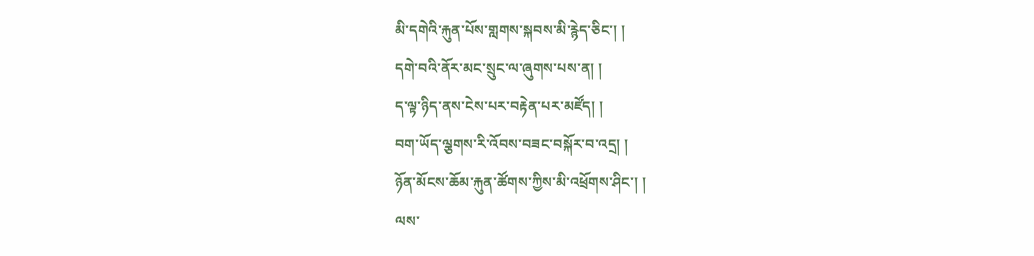མི་དགེའི་རྐུན་པོས་གླགས་སྐབས་མི་རྙེད་ཅིང་། །
དགེ་བའི་ནོར་མང་སྲུང་ལ་ཞུགས་པས་ན། །
ད་ལྟ་ཉིད་ནས་ངེས་པར་བརྟེན་པར་མཛོད། །
བག་ཡོད་ལྕགས་རི་འོབས་བཟང་བསྐོར་བ་འདྲ། །
ཉོན་མོངས་ཆོམ་རྐུན་ཚོགས་ཀྱིས་མི་འཕྲོགས་ཤིང་། །
ལས་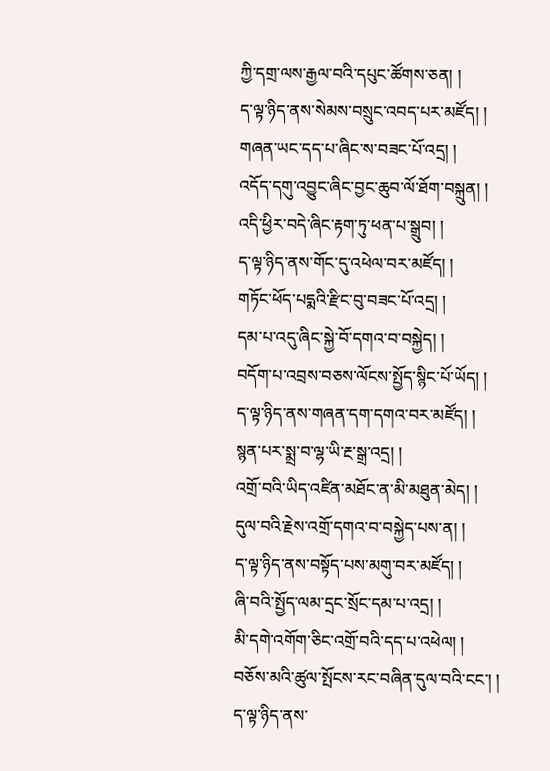ཀྱི་དགྲ་ལས་རྒྱལ་བའི་དཔུང་ཚོགས་ཅན། །
ད་ལྟ་ཉིད་ནས་སེམས་བསྲུང་འབད་པར་མཛོད། །
གཞན་ཡང་དད་པ་ཞིང་ས་བཟང་པོ་འདྲ། །
འདོད་དགུ་འབྱུང་ཞིང་བྱང་ཆུབ་ལོ་ཐོག་བསྐྲུན། །
འདི་ཕྱིར་བདེ་ཞིང་རྟག་ཏུ་ཕན་པ་སྒྲུབ། །
ད་ལྟ་ཉིད་ནས་གོང་དུ་འཕེལ་བར་མཛོད། །
གཏོང་ཕོད་པདྨའི་རྫིང་བུ་བཟང་པོ་འདྲ། །
དམ་པ་འདུ་ཞིང་སྐྱེ་བོ་དགའ་བ་བསྐྱེད། །
བདོག་པ་འབྲས་བཅས་ལོངས་སྤྱོད་སྙིང་པོ་ཡོད། །
ད་ལྟ་ཉིད་ནས་གཞན་དག་དགའ་བར་མཛོད། །
སྙན་པར་སྨྲ་བ་ལྷ་ཡི་རྔ་སྒྲ་འདྲ། །
འགྲོ་བའི་ཡིད་འཛིན་མཐོང་ན་མི་མཐུན་མེད། །
དུལ་བའི་རྗེས་འགྲོ་དགའ་བ་བསྐྱེད་པས་ན། །
ད་ལྟ་ཉིད་ནས་བསྟོད་པས་མགུ་བར་མཛོད། །
ཞི་བའི་སྤྱོད་ལམ་དྲང་སྲོང་དམ་པ་འདྲ། །
མི་དགེ་འགོག་ཅིང་འགྲོ་བའི་དད་པ་འཕེལ། །
བཅོས་མའི་ཚུལ་སྤོངས་རང་བཞིན་དུལ་བའི་ངང་། །
ད་ལྟ་ཉིད་ནས་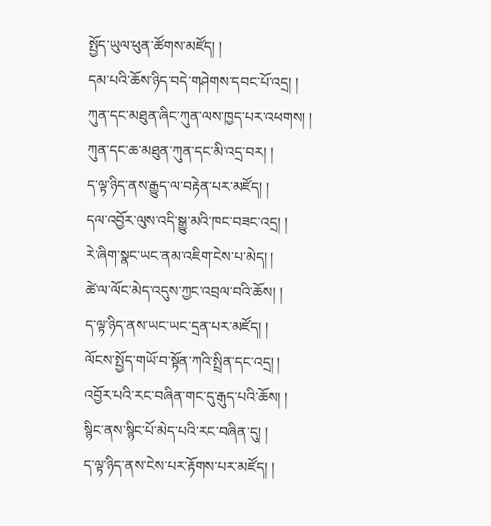སྤྱོད་ཡུལ་ཕུན་ཚོགས་མཛོད། །
དམ་པའི་ཆོས་ཉིད་བདེ་གཤེགས་དབང་པོ་འདྲ། །
ཀུན་དང་མཐུན་ཞིང་ཀུན་ལས་ཁྱད་པར་འཕགས། །
ཀུན་དང་ཆ་མཐུན་ཀུན་དང་མི་འདྲ་བར། །
ད་ལྟ་ཉིད་ནས་རྒྱུད་ལ་བརྟེན་པར་མཛོད། །
དལ་འབྱོར་ལུས་འདི་སྒྱུ་མའི་ཁང་བཟང་འདྲ། །
རེ་ཞིག་སྣང་ཡང་ནམ་འཇིག་ངེས་པ་མེད། །
ཚེ་ལ་ལོང་མེད་འདུས་ཀྱང་འབྲལ་བའི་ཆོས། །
ད་ལྟ་ཉིད་ནས་ཡང་ཡང་དྲན་པར་མཛོད། །
ལོངས་སྤྱོད་གཡོ་བ་སྟོན་ཀའི་སྤྲིན་དང་འདྲ། །
འབྱོར་པའི་རང་བཞིན་གང་དུ་རྒུད་པའི་ཆོས། །
སྙིང་ནས་སྙིང་པོ་མེད་པའི་རང་བཞིན་དུ། །
ད་ལྟ་ཉིད་ནས་ངེས་པར་རྟོགས་པར་མཛོད། །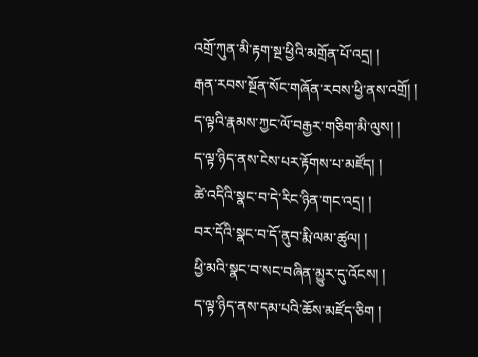འགྲོ་ཀུན་མི་རྟག་སྔ་ཕྱིའི་མགྲོན་པོ་འདྲ། །
རྒན་རབས་སྔོན་སོང་གཞོན་རབས་ཕྱི་ནས་འགྲོ། །
ད་ལྟའི་རྣམས་ཀྱང་ལོ་བརྒྱར་གཅིག་མི་ལུས། །
ད་ལྟ་ཉིད་ནས་ངེས་པར་རྟོགས་པ་མཛོད། །
ཚེ་འདིའི་སྣང་བ་དེ་རིང་ཉིན་གང་འདྲ། །
བར་དོའི་སྣང་བ་དོ་ནུབ་རྨི་ལམ་ཚུལ། །
ཕྱི་མའི་སྣང་བ་སང་བཞིན་མྱུར་དུ་འོངས། །
ད་ལྟ་ཉིད་ནས་དམ་པའི་ཆོས་མཛོད་ཅིག །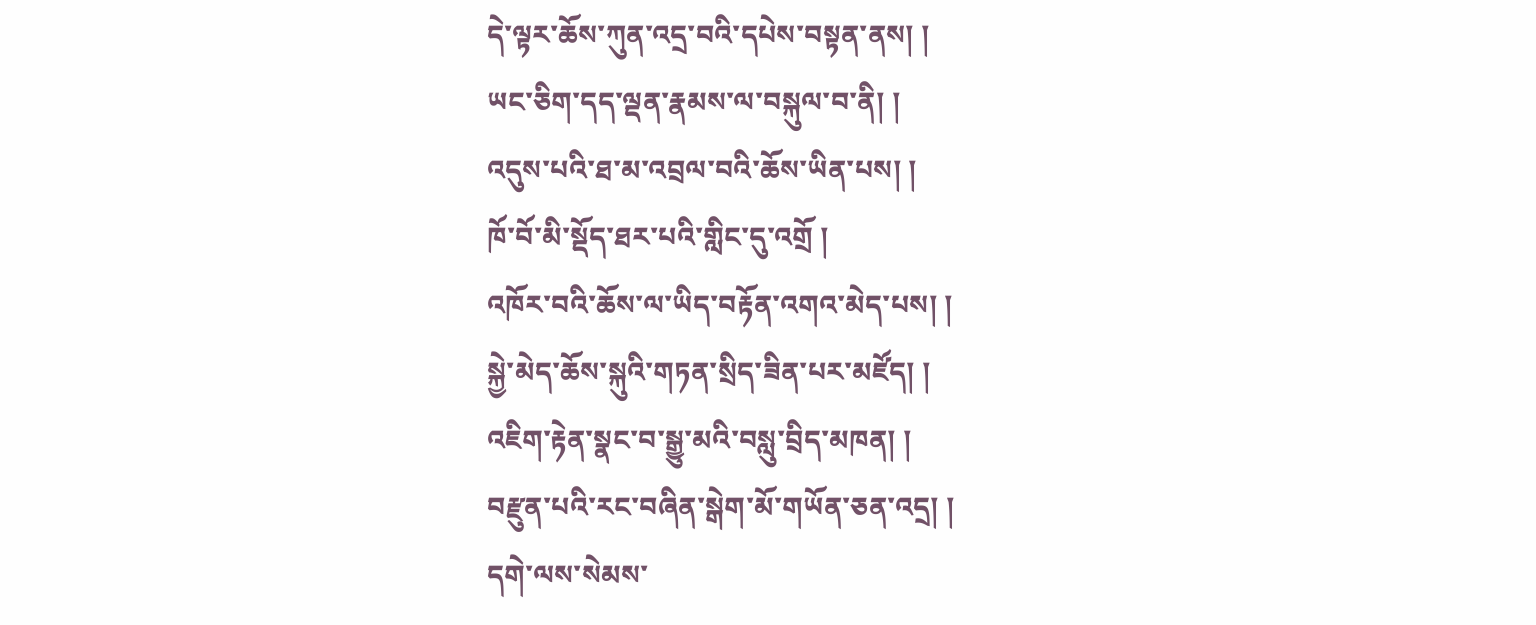དེ་ལྟར་ཆོས་ཀུན་འདྲ་བའི་དཔེས་བསྟན་ནས། །
ཡང་ཅིག་དད་ལྡན་རྣམས་ལ་བསྐུལ་བ་ནི། །
འདུས་པའི་ཐ་མ་འབྲལ་བའི་ཆོས་ཡིན་པས། །
ཁོ་བོ་མི་སྡོད་ཐར་པའི་གླིང་དུ་འགྲོ །
འཁོར་བའི་ཆོས་ལ་ཡིད་བརྟོན་འགའ་མེད་པས། །
སྐྱེ་མེད་ཆོས་སྐུའི་གཏན་སྲིད་ཟིན་པར་མཛོད། །
འཇིག་རྟེན་སྣང་བ་སྒྱུ་མའི་བསླུ་བྲིད་མཁན། །
བརྫུན་པའི་རང་བཞིན་སྒེག་མོ་གཡོན་ཅན་འདྲ། །
དགེ་ལས་སེམས་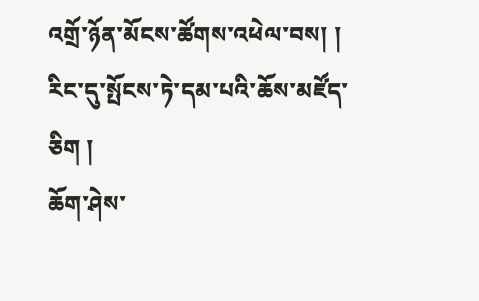འགྲོ་ཉོན་མོངས་ཚོགས་འཕེལ་བས། །
རིང་དུ་སྤོངས་ཏེ་དམ་པའི་ཆོས་མཛོད་ཅིག །
ཆོག་ཤེས་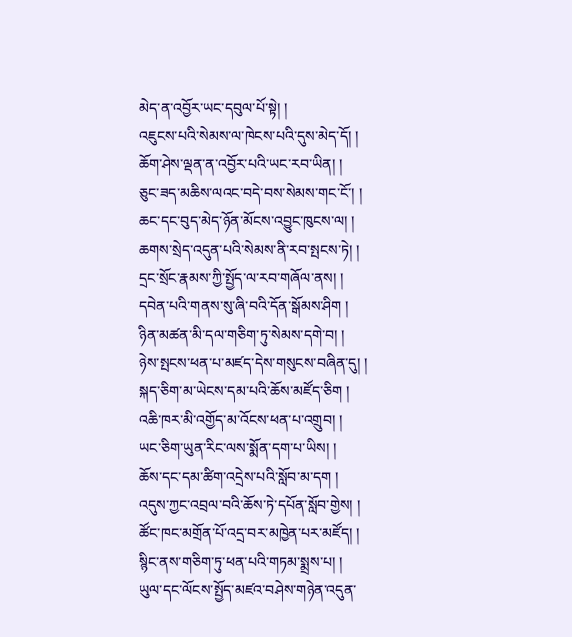མེད་ན་འབྱོར་ཡང་དབུལ་པོ་སྟེ། །
འཇུངས་པའི་སེམས་ལ་ཁེངས་པའི་དུས་མེད་དོ། །
ཆོག་ཤེས་ལྡན་ན་འབྱོར་པའི་ཡང་རབ་ཡིན། །
ཅུང་ཟད་མཆིས་ལའང་བདེ་བས་སེམས་གང་ངོ་། །
ཆང་དང་བུད་མེད་ཉོན་མོངས་འབྱུང་ཁུངས་ལ། །
ཆགས་སྲེད་འདུན་པའི་སེམས་ནི་རབ་སྤངས་ཏེ། །
དྲང་སྲོང་རྣམས་ཀྱི་སྤྱོད་ལ་རབ་གཞོལ་ནས། །
དབེན་པའི་གནས་སུ་ཞི་བའི་དོན་སྒོམས་ཤིག །
ཉིན་མཚན་མི་དལ་གཅིག་ཏུ་སེམས་དགེ་བ། །
ཉེས་སྤངས་ཕན་པ་མཛད་དེས་གསུངས་བཞིན་དུ། །
སྐད་ཅིག་མ་ཡེངས་དམ་པའི་ཆོས་མཛོད་ཅིག །
འཆི་ཁར་མི་འགྱོད་མ་འོངས་ཕན་པ་འགྲུབ། །
ཡང་ཅིག་ཡུན་རིང་ལས་སྨོན་དག་པ་ཡིས། །
ཆོས་དང་དམ་ཚིག་འདྲེས་པའི་སློབ་མ་དག །
འདུས་ཀྱང་འབྲལ་བའི་ཆོས་ཏེ་དཔོན་སློབ་གྱེས། །
ཚོང་ཁང་མགྲོན་པོ་འདྲ་བར་མཁྱེན་པར་མཛོད། །
སྙིང་ནས་གཅིག་ཏུ་ཕན་པའི་གཏམ་སྨྲས་པ། །
ཡུལ་དང་ལོངས་སྤྱོད་མཛའ་བཤེས་གཉེན་འདུན་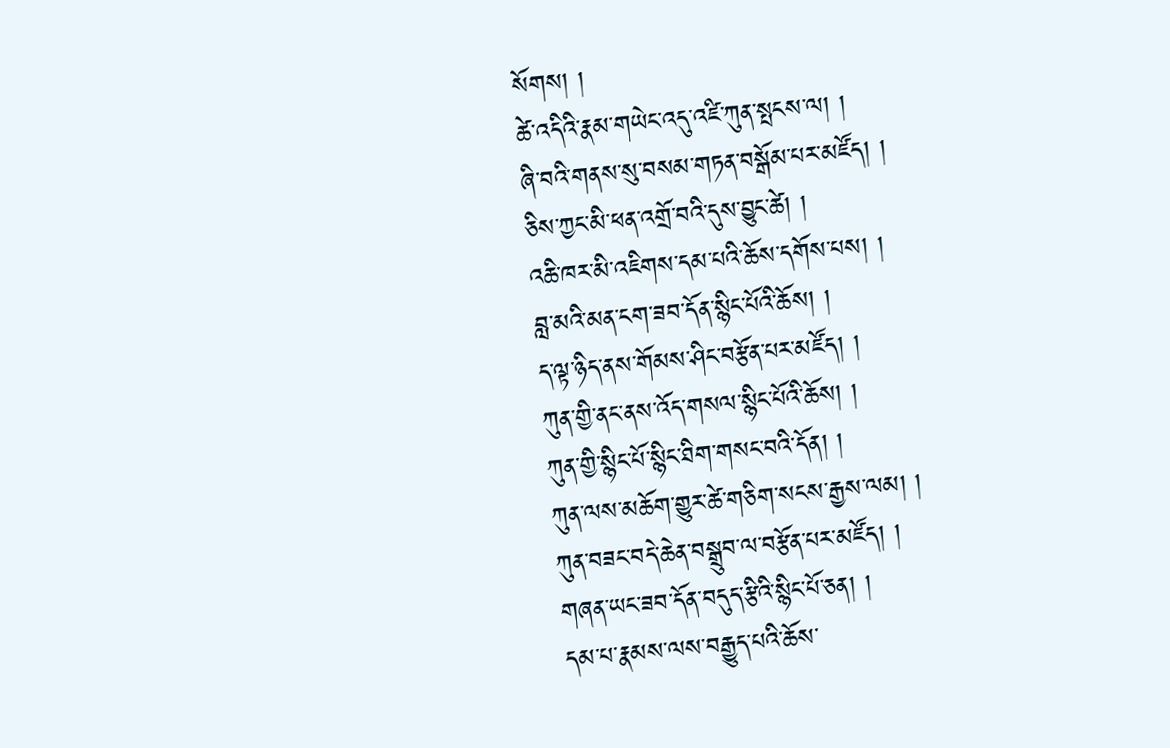སོགས། །
ཚེ་འདིའི་རྣམ་གཡེང་འདུ་འཛི་ཀུན་སྤངས་ལ། །
ཞི་བའི་གནས་སུ་བསམ་གཏན་བསྒོམ་པར་མཛོད། །
ཅིས་ཀྱང་མི་ཕན་འགྲོ་བའི་དུས་བྱུང་ཚེ། །
འཆི་ཁར་མི་འཇིགས་དམ་པའི་ཆོས་དགོས་པས། །
བླ་མའི་མན་ངག་ཟབ་དོན་སྙིང་པོའི་ཆོས། །
ད་ལྟ་ཉིད་ནས་གོམས་ཤིང་བརྩོན་པར་མཛོད། །
ཀུན་གྱི་ནང་ནས་འོད་གསལ་སྙིང་པོའི་ཆོས། །
ཀུན་གྱི་སྙིང་པོ་སྙིང་ཐིག་གསང་བའི་དོན། །
ཀུན་ལས་མཆོག་གྱུར་ཚེ་གཅིག་སངས་རྒྱས་ལམ། །
ཀུན་བཟང་བདེ་ཆེན་བསྒྲུབ་ལ་བརྩོན་པར་མཛོད། །
གཞན་ཡང་ཟབ་དོན་བདུད་རྩིའི་སྙིང་པོ་ཅན། །
དམ་པ་རྣམས་ལས་བརྒྱུད་པའི་ཆོས་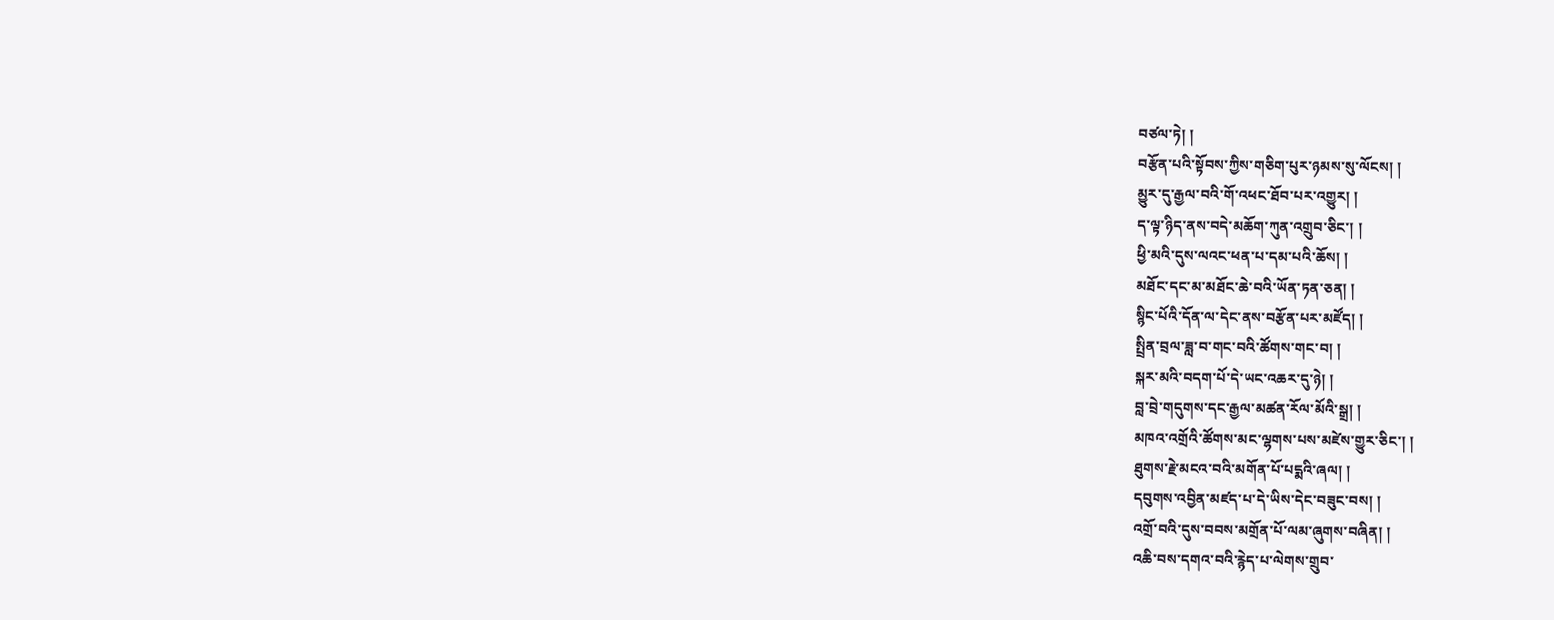བཙལ་ཏེ། །
བརྩོན་པའི་སྟོབས་ཀྱིས་གཅིག་པུར་ཉམས་སུ་ལོངས། །
མྱུར་དུ་རྒྱལ་བའི་གོ་འཕང་ཐོབ་པར་འགྱུར། །
ད་ལྟ་ཉིད་ནས་བདེ་མཆོག་ཀུན་འགྲུབ་ཅིང་། །
ཕྱི་མའི་དུས་ལའང་ཕན་པ་དམ་པའི་ཆོས། །
མཐོང་དང་མ་མཐོང་ཆེ་བའི་ཡོན་ཏན་ཅན། །
སྙིང་པོའི་དོན་ལ་དེང་ནས་བརྩོན་པར་མཛོད། །
སྤྲིན་བྲལ་ཟླ་བ་གང་བའི་ཚོགས་གང་བ། །
སྐར་མའི་བདག་པོ་དེ་ཡང་འཆར་དུ་ཉེ། །
བླ་བྲེ་གདུགས་དང་རྒྱལ་མཚན་རོལ་མོའི་སྒྲ། །
མཁའ་འགྲོའི་ཚོགས་མང་ལྷགས་པས་མཛེས་གྱུར་ཅིང་། །
ཐུགས་རྗེ་མངའ་བའི་མགོན་པོ་པདྨའི་ཞལ། །
དབུགས་འབྱིན་མཛད་པ་དེ་ཡིས་དེང་བཟུང་བས། །
འགྲོ་བའི་དུས་བབས་མགྲོན་པོ་ལམ་ཞུགས་བཞིན། །
འཆི་བས་དགའ་བའི་རྙེད་པ་ལེགས་གྲུབ་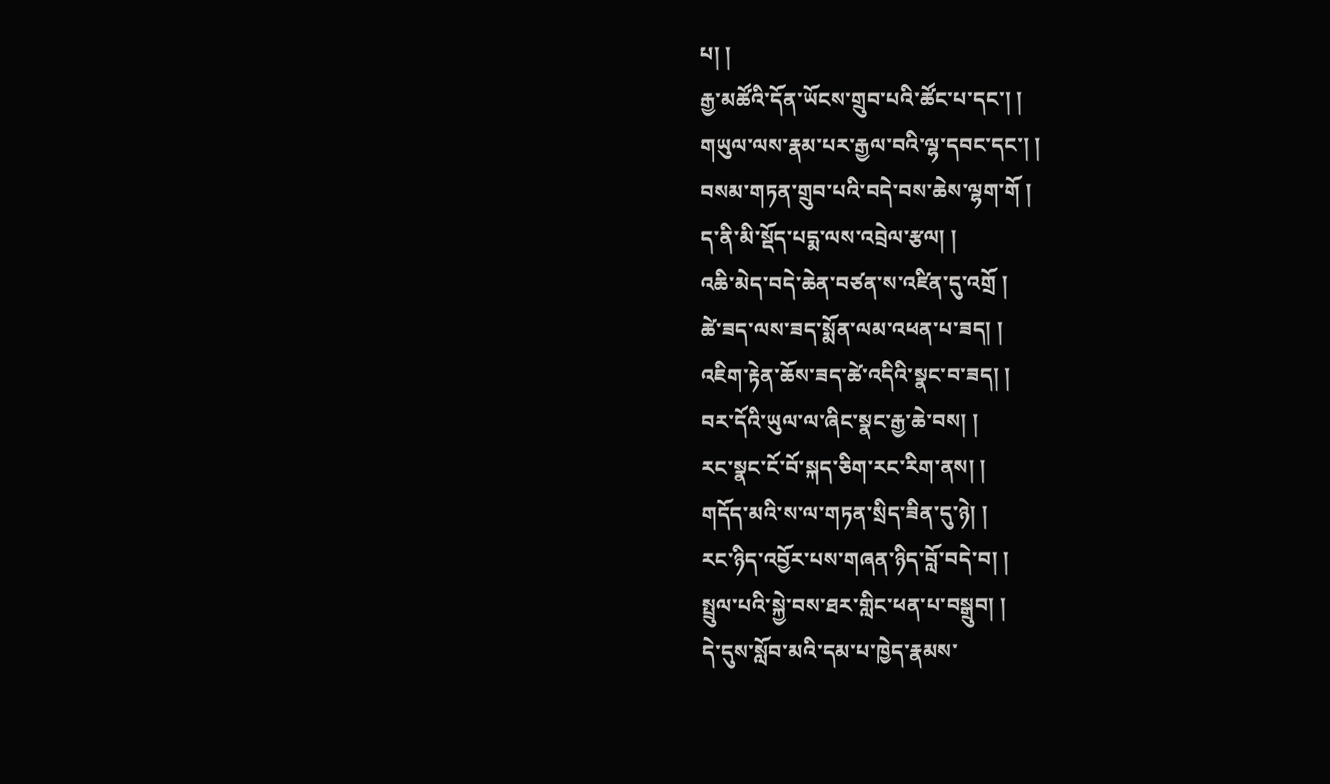པ། །
རྒྱ་མཚོའི་དོན་ཡོངས་གྲུབ་པའི་ཚོང་པ་དང་། །
གཡུལ་ལས་རྣམ་པར་རྒྱལ་བའི་ལྷ་དབང་དང་། །
བསམ་གཏན་གྲུབ་པའི་བདེ་བས་ཆེས་ལྷག་གོ །
ད་ནི་མི་སྡོད་པདྨ་ལས་འབྲེལ་རྩལ། །
འཆི་མེད་བདེ་ཆེན་བཙན་ས་འཛིན་དུ་འགྲོ །
ཚེ་ཟད་ལས་ཟད་སྨོན་ལམ་འཕན་པ་ཟད། །
འཇིག་རྟེན་ཆོས་ཟད་ཚེ་འདིའི་སྣང་བ་ཟད། །
བར་དོའི་ཡུལ་ལ་ཞིང་སྣང་རྒྱ་ཆེ་བས། །
རང་སྣང་ངོ་བོ་སྐད་ཅིག་རང་རིག་ནས། །
གདོད་མའི་ས་ལ་གཏན་སྲིད་ཟིན་དུ་ཉེ། །
རང་ཉིད་འབྱོར་པས་གཞན་ཉིད་བློ་བདེ་བ། །
སྤྲུལ་པའི་སྐྱེ་བས་ཐར་གླིང་ཕན་པ་བསྒྲུབ། །
དེ་དུས་སློབ་མའི་དམ་པ་ཁྱེད་རྣམས་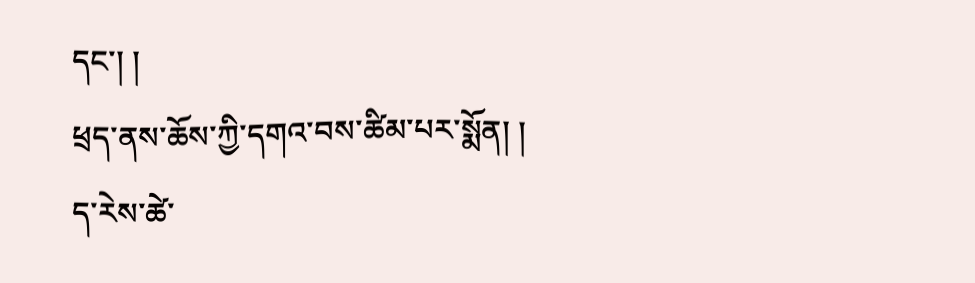དང་། །
ཕྲད་ནས་ཆོས་ཀྱི་དགའ་བས་ཚིམ་པར་སྨོན། །
ད་རེས་ཚེ་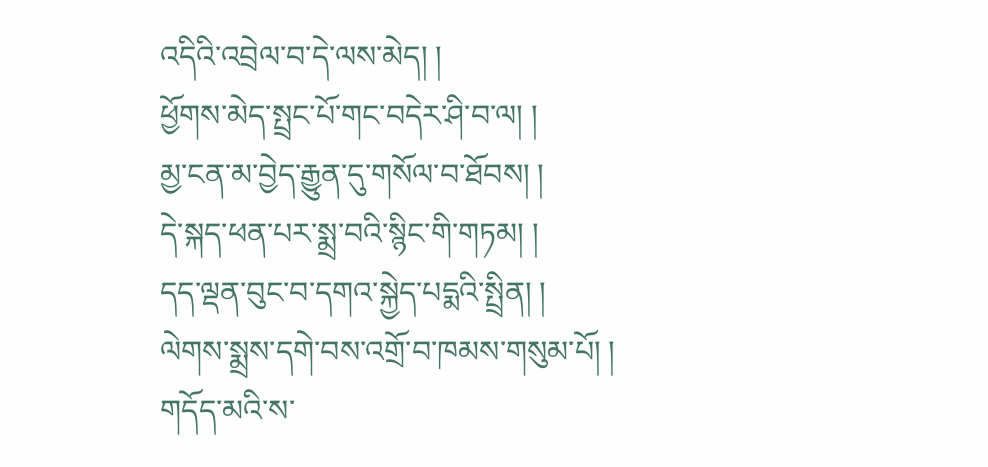འདིའི་འབྲེལ་བ་དེ་ལས་མེད། །
ཕྱོགས་མེད་སྤྲང་པོ་གང་བདེར་ཤི་བ་ལ། །
མྱ་ངན་མ་བྱེད་རྒྱུན་དུ་གསོལ་བ་ཐོབས། །
དེ་སྐད་ཕན་པར་སྨྲ་བའི་སྙིང་གི་གཏམ། །
དད་ལྡན་བུང་བ་དགའ་སྐྱེད་པདྨའི་སྤྲིན། །
ལེགས་སྨྲས་དགེ་བས་འགྲོ་བ་ཁམས་གསུམ་པོ། །
གདོད་མའི་ས་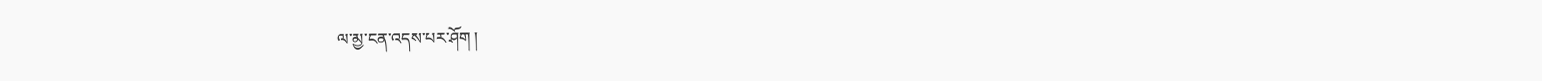ལ་མྱ་ངན་འདས་པར་ཤོག །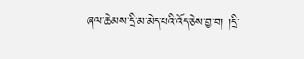ཞལ་ཆེམས་དྲི་མ་མེད་པའི་འོད་ཅེས་བྱ་བ། །དྲི་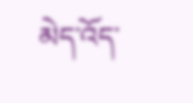མེད་འོད་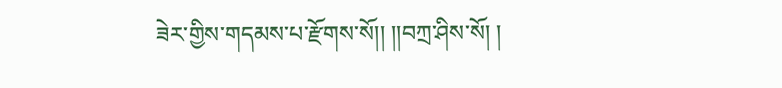ཟེར་གྱིས་གདམས་པ་རྫོགས་སོ།། །།བཀྲ་ཤིས་སོ། །